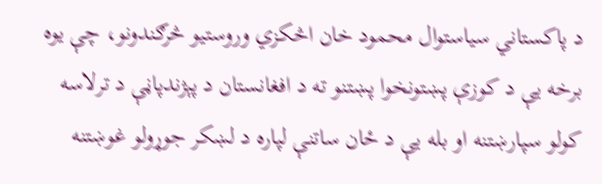د پاکستاني سياستوال محمود خان اڅکزي وروستيو څرګندونو، چې يوه برخه يې د کوزې پښتونخوا پښتنو ته د افغانستان د پېژندپاڼې د ترلاسه کولو سپارښتنه او بله يې د ځان ساتنې لپاره د لښکر جوړولو غوښتنه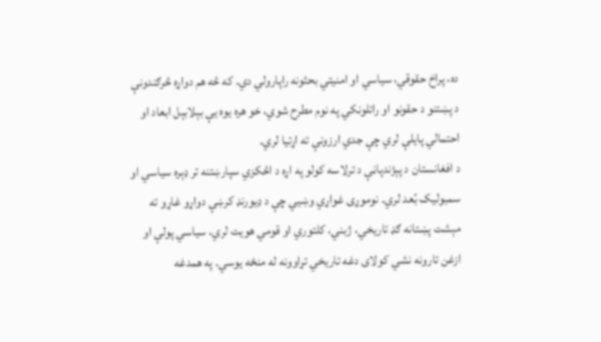ده، پراخ حقوقي، سياسي او امنيتي بحثونه راپارولي دي. که څه هم دواړه څرګندونې د پښتنو د حقونو او راتلونکي په نوم مطرح شوي، خو هره يوه يې بېلابېل ابعاد او احتمالي پايلې لري چې جدي ارزونې ته اړتيا لري.
د افغانستان د پېژندپاڼې د ترلاسه کولو په اړه د اڅکزي سپارښتنه تر ډېره سياسي او سمبوليک بُعد لري. نوموړی غواړي وښيي چې د ډيورنډ کرښې دواړو غاړو ته مېشت پښتانه ګډ تاريخي، ژبني، کلتوري او قومي هويت لري، سياسي پولې او ازغن تارونه نشي کولای دغه تاريخي تړاوونه له منځه يوسي. په همدغه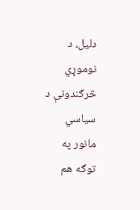دليل، د نوموړي څرګندونې د سياسي مانور په توګه هم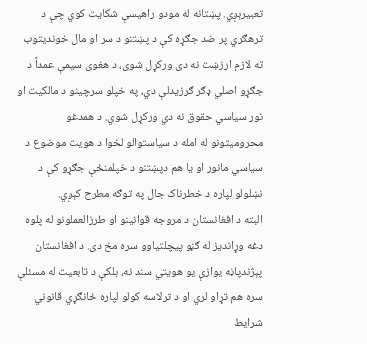تعبيرېږي. پښتانه له مودو راهیسې شکايت کوي چې د ترهګري پر ضد جګړه کې د پښتنو د سر او مال خوندیتوب ته لازم ارزښت نه دی ورکړل شوی، د هغوی سيمې عمداً د جګړو اصلي ډګر ګرزيدلې دي، په خپلو سرچینو د مالکیت او نور سياسي حقوق نه دي ورکړل شوي. د همدغو محروميتونو له امله د سياستوالو لخوا د هويت موضوع د سياسي مانور او يا هم دپښتنو د خپلمنځې جګړو کې د نښلولو لپاره د خطرناک جال په توګه مطرح کېږي.
البته د افغانستان د مروجه قوانینو او طرزالعملونو له پلوه دغه وړانديز له ګڼو پيچلتياوو سره مخ دی. د افغانستان پېژندپاڼه يوازې يو هويتي سند نه، بلکې د تابعيت له مسئلې سره هم تړاو لري او د ترلاسه کولو لپاره ځانګړي قانوني شرايط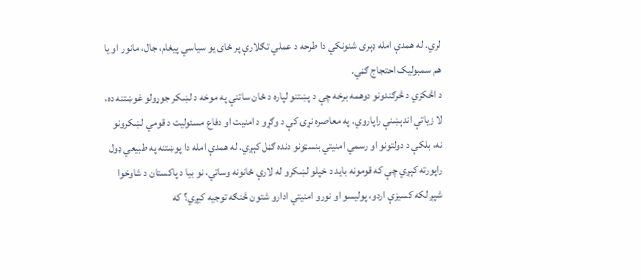لري. له همدې امله ډېری شنونکي دا طرحه د عملي تګلارې پر ځای يو سياسي پيغام، جال، مانور او يا هم سمبوليک احتجاج ګڼي.
د اڅکزي د څرګندونو دوهمه برخه چې د پښتنو لپاره د ځان ساتنې په موخه د لښکر جوړولو غوښتنه ده، لا زياتې اندېښنې راپاروي. په معاصره نړۍ کې د وګړو د امنيت او دفاع مسئوليت د قومي لښکرونو نه، بلکې د دولتونو او رسمي امنيتي بنسټونو دنده ګڼل کېږي. له همدې امله دا پوښتنه په طبيعي ډول راپورته کېږي چې که قومونه بايد د خپلو لښکرو له لارې ځانونه وساتي، نو بيا د پاکستان د شاوخوا شپږ لکه کسیزې اردو، پوليسو او نورو امنيتي ادارو شتون څنګه توجیه کيږي؟ که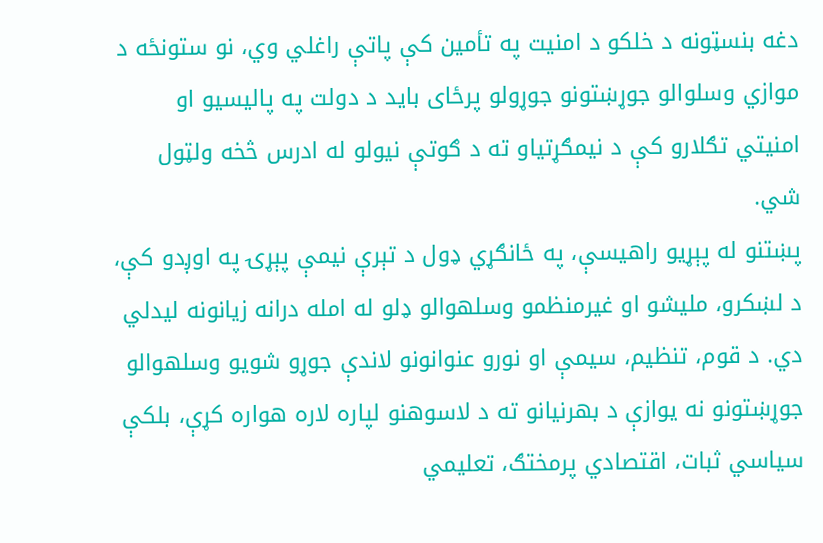دغه بنسټونه د خلکو د امنيت په تأمين کې پاتې راغلي وي، نو ستونځه د موازي وسلوالو جوړښتونو جوړولو پرځاى بايد د دولت په پاليسيو او امنيتي تګلارو کې د نيمګړتياو ته د ګوتې نيولو له ادرس څخه ولټول شي.
پښتنو له پېړيو راهيسې، په ځانګړي ډول د تېرې نيمې پېړۍ په اوږدو کې، د لښکرو، مليشو او غيرمنظمو وسلهوالو ډلو له امله درانه زيانونه ليدلي دي. د قوم، تنظيم، سيمې او نورو عنوانونو لاندې جوړو شويو وسلهوالو جوړښتونو نه يوازې د بهرنيانو ته د لاسوهنو لپاره لاره هواره کړې، بلکې سياسي ثبات، اقتصادي پرمختګ، تعليمي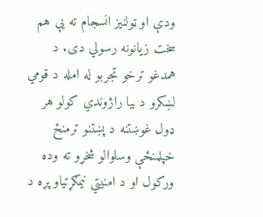ودې او ټولنيز انسجام ته يې هم سخت زيانونه رسولي دی. د همدغو ترخو تجربو له امله د قومي لښکرو د بيا راژوندي کولو هر ډول غوښتنه د پښتنو ترمنځ خپلمنځې وسلوالو شخړو ته وده ورکول او د امنیتي نيمګړتياو پړه د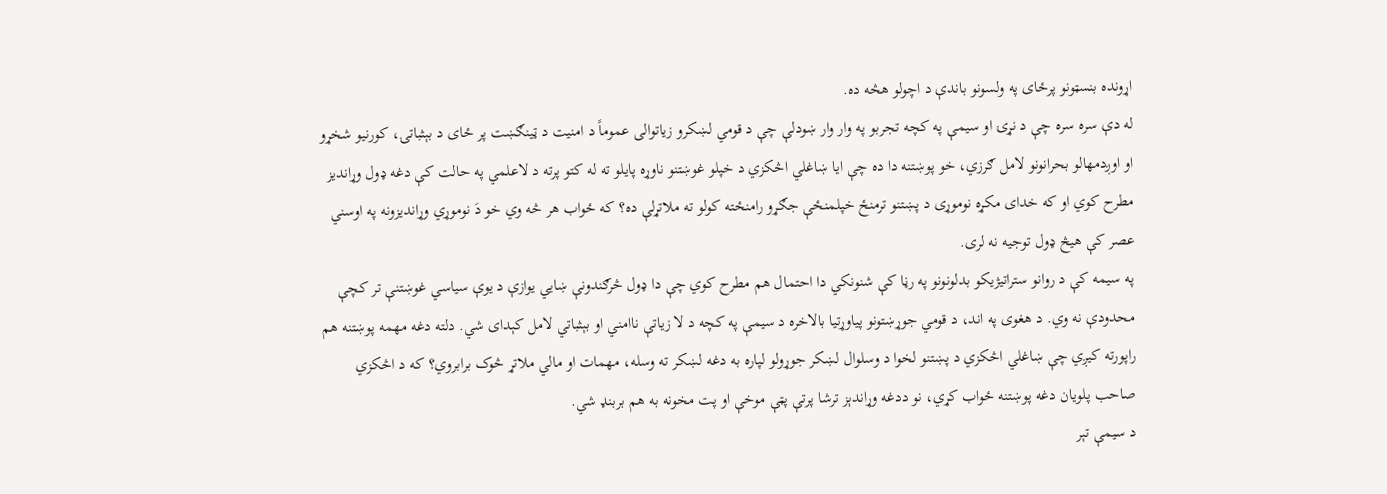اړونده بنسټونو پرځاى په ولسونو باندې د اچولو هڅه ده.
له دې سره سره چې د نړۍ او سيمې په کچه تجربو په وار وار ښودلې چې د قومي لښکرو زياتوالی عموماً د امنيت د ټينګښت پر ځای د بېثباتۍ، کورنيو شخړو او اوږدمهالو بحرانونو لامل ګرزي، خو پوښتنه دا ده چې ايا ښاغلي اڅکزي د خپلو غوښتنو ناوړه پايلو ته له کتو پرته د لاعلمي په حالت کې دغه ډول وړانديز مطرح کوي او که خداى مکړه نوموړى د پښتنو ترمنځ خپلمنځې جګړو رامنځته کولو ته ملاتړلې ده؟ که ځواب هر څه وي خو دَ نوموړي وړانديزونه په اوسني عصر کې هيڅ ډول توجیه نه لرى.
په سيمه کې د روانو ستراتيژيکو بدلونونو په رڼا کې شنونکي دا احتمال هم مطرح کوي چې دا ډول څرګندونې ښايي يوازې د يوې سياسي غوښتنې تر کچې محدودې نه وي. د هغوی په اند، د قومي جوړښتونو پياوړتيا بالاخره د سيمې په کچه د لا زياتې ناامني او بېثباتي لامل کېدای شي. دلته دغه مهمه پوښتنه هم راپورته کيږي چې ښاغلي اڅکزي د پښتنو لخوا د وسلوال لښکر جوړولو لپاره به دغه لښکر ته وسله، مهمات او مالي ملاتړ څوک برابروي؟ که د اڅکزي صاحب پلويان دغه پوښتنه ځواب کړي، نو ددغه وړاندېز ترشا پرتې پټې موخې او پت مخونه به هم بربنډ شي.
د سيمې تېر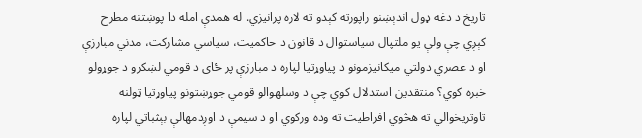تاريخ د دغه ډول اندېښنو راپورته کېدو ته لاره پرانيزي. له همدې امله دا پوښتنه مطرح کېږي چې ولې يو ملتپال سياستوال د قانون د حاکميت، سياسي مشارکت، مدني مبارزې او د عصري دولتي ميکانيزمونو د پياوړتيا لپاره د مبارزې پر ځای د قومي لښکرو د جوړولو خبره کوي؟ منتقدين استدلال کوي چې د وسلهوالو قومي جوړښتونو پياوړتيا ټولنه تاوتریخوالي ته هڅوي افراطیت ته وده ورکوي او د سيمې د اوږدمهالې بېثباتي لپاره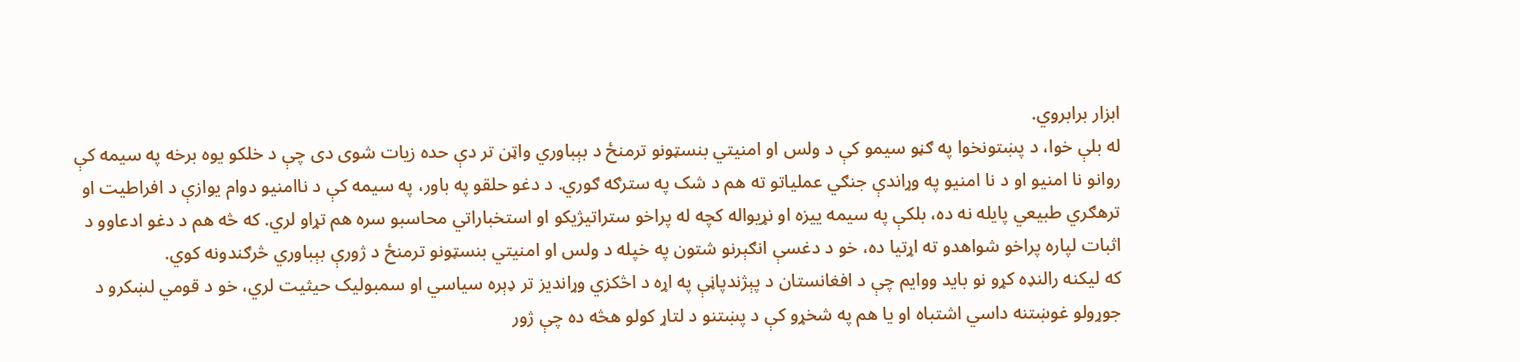ابزار برابروي.
له بلې خوا، د پښتونخوا په ګڼو سيمو کې د ولس او امنيتي بنسټونو ترمنځ د بېباوري واټن تر دې حده زيات شوى دى چې د خلکو يوه برخه په سيمه کې روانو نا امنيو او د نا امنيو په وړاندې جنګي عملياتو ته هم د شک په سترګه ګوري. د دغو حلقو په باور، په سيمه کې د ناامنيو دوام يوازې د افراطيت او ترهګري طبيعي پايله نه ده، بلکې په سيمه ييزه او نړيواله کچه له پراخو ستراتيژيکو او استخباراتي محاسبو سره هم تړاو لري. که څه هم د دغو ادعاوو د اثبات لپاره پراخو شواهدو ته اړتيا ده، خو د دغسې انګېرنو شتون په خپله د ولس او امنيتي بنسټونو ترمنځ د ژورې بېباوري څرګندونه کوي.
که ليکنه رالنډه کړو نو باید ووایم چې د افغانستان د پېژندپاڼې په اړه د اڅکزي وړانديز تر ډېره سياسي او سمبوليک حيثيت لري، خو د قومي لښکرو د جوړولو غوښتنه داسي اشتباه او يا هم په شخړو کې د پښتنو د لتاړ کولو هڅه ده چې ژور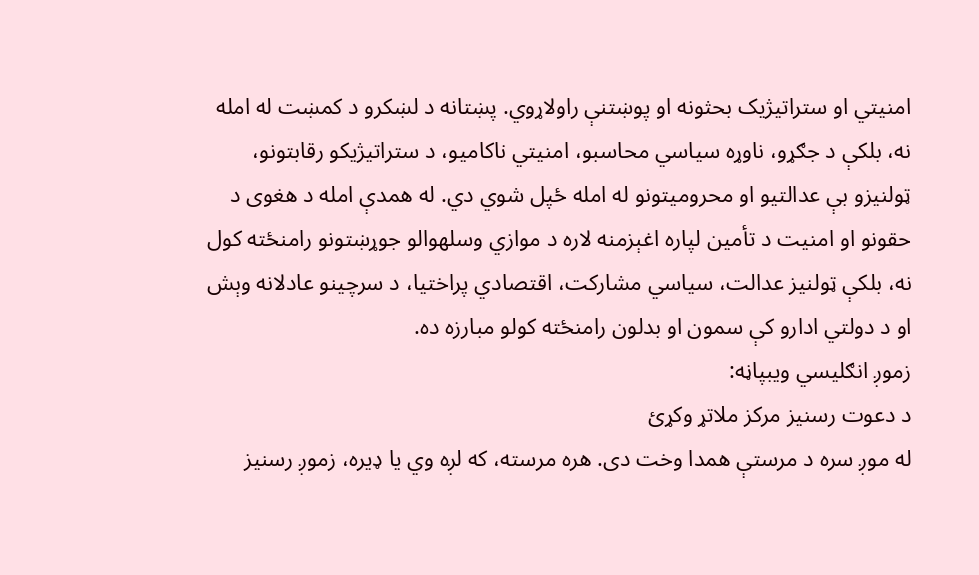امنيتي او ستراتيژيک بحثونه او پوښتنې راولاړوي. پښتانه د لښکرو د کمښت له امله نه، بلکې د جګړو، ناوړه سياسي محاسبو، امنيتي ناکاميو، د ستراتيژيکو رقابتونو، ټولنيزو بې عدالتيو او محروميتونو له امله ځپل شوي دي. له همدې امله د هغوی د حقونو او امنيت د تأمين لپاره اغېزمنه لاره د موازي وسلهوالو جوړښتونو رامنځته کول نه، بلکې ټولنيز عدالت، سياسي مشارکت، اقتصادي پراختيا، د سرچينو عادلانه وېش او د دولتي ادارو کې سمون او بدلون رامنځته کولو مبارزه ده.
زموږ انګلیسي ویبپاڼه:
د دعوت رسنیز مرکز ملاتړ وکړئ
له موږ سره د مرستې همدا وخت دی. هره مرسته، که لږه وي یا ډیره، زموږ رسنیز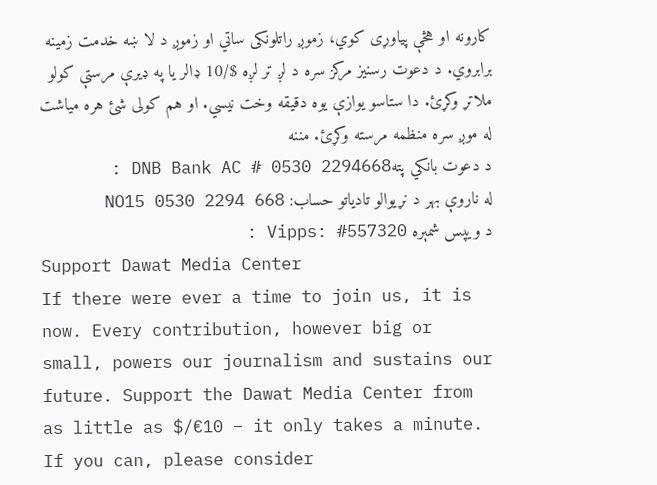کارونه او هڅې پیاوړی کوي، زموږ راتلونکی ساتي او زموږ د لا ښه خدمت زمینه برابروي. د دعوت رسنیز مرکز سره د لږ تر لږه $/10 ډالر یا په ډیرې مرستې کولو ملاتړ وکړئ. دا ستاسو یوازې یوه دقیقه وخت نیسي. او هم کولی شئ هره میاشت له موږ سره منظمه مرسته وکړئ. مننه
د دعوت بانکي پتهDNB Bank AC # 0530 2294668 :
له ناروې بهر د نړیوالو تادیاتو حساب: NO15 0530 2294 668
د ویپس شمېره Vipps: #557320 :
Support Dawat Media Center
If there were ever a time to join us, it is now. Every contribution, however big or small, powers our journalism and sustains our future. Support the Dawat Media Center from as little as $/€10 – it only takes a minute. If you can, please consider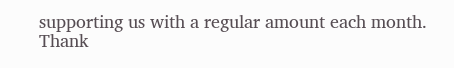supporting us with a regular amount each month. Thank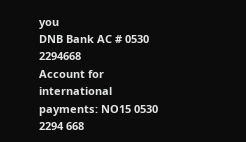you
DNB Bank AC # 0530 2294668
Account for international payments: NO15 0530 2294 668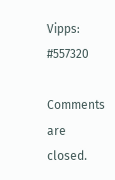Vipps: #557320

Comments are closed.